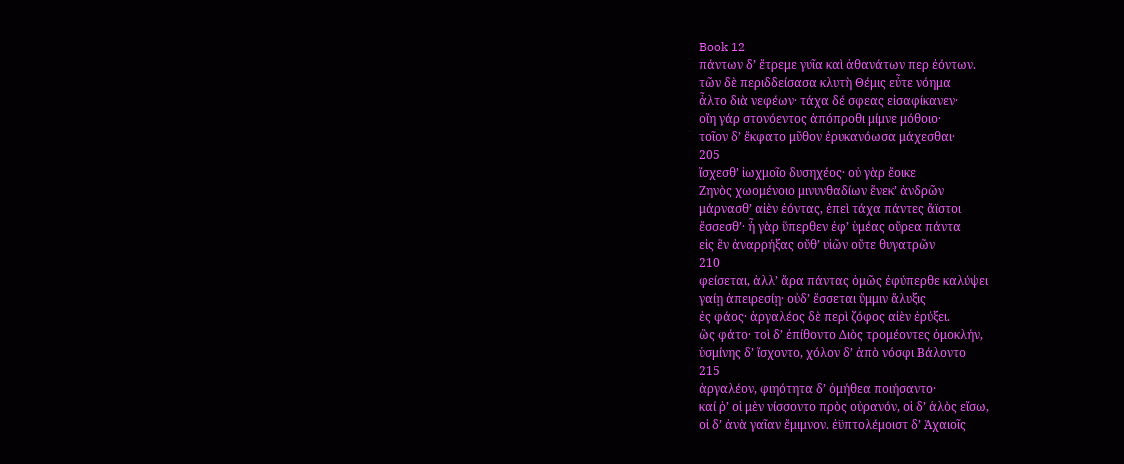Book 12
πάντων δʼ ἔτρεμε γυῖα καὶ ἀθανάτων περ ἐόντων.
τῶν δὲ περιδδείσασα κλυτὴ Θέμις εὖτε νόημα
ἆλτο διὰ νεφέων· τάχα δέ σφεας εἰσαφίκανεν·
οἴη γάρ στονόεντος ἀπόπροθι μίμνε μόθοιο·
τοῖον δʼ ἔκφατο μῦθον ἐρυκανόωσα μάχεσθαι·
205
ἴσχεσθʼ ἰωχμοῖο δυσηχέος· οὐ γὰρ ἔοικε
Ζηνὸς χωομένοιο μινυνθαδίων ἕνεκʼ ἀνδρῶν
μάρνασθʼ αἰὲν ἐόντας, ἐπεὶ τάχα πάντες ἄϊστοι
ἔσσεσθʼ· ἦ γὰρ ὕπερθεν ἐφʼ ὑμέας οὔρεα πάντα
εἰς ἓν ἀναρρήξας οὔθʼ υἱῶν οὔτε θυγατρῶν
210
φείσεται, ἀλλʼ ἄρα πάντας ὁμῶς ἐφύπερθε καλύψει
γαίῃ ἀπειρεσίῃ· οὐδʼ ἔσσεται ὔμμιν ἄλυξις
ἐς φάος· ἀργαλέος δὲ περὶ ζόφος αἰὲν ἐρύξει.
ὣς φάτο· τοὶ δʼ ἐπίθοντο Διὸς τρομέοντες ὁμοκλήν,
ὑσμίνης δʼ ἴσχοντο, χόλον δʼ ἀπὸ νόσφι Βάλοντο
215
ἀργαλέον, φιηότητα δʼ ὁμήθεα ποιήσαντο·
καί ῥʼ οἱ μὲν νίσσοντο πρὸς οὐρανόν, οἱ δʼ ἁλὸς εἴσω,
οἱ δʼ ἀνὰ γαῖαν ἔμιμνον. ἐϋπτολέμοιστ δʼ Ἀχαιοῖς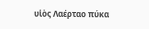υἱὸς Λαέρταο πύκα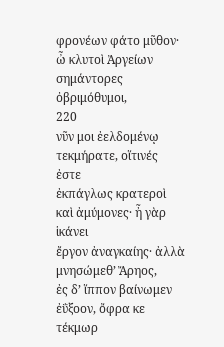φρονέων φάτο μῦθον·
ὦ κλυτοὶ Ἀργείων σημάντορες ὀβριμόθυμοι,
220
νῦν μοι ἐελδομένῳ τεκμήρατε, οἵτινές ἐστε
ἐκπάγλως κρατεροὶ καὶ ἀμύμονες· ἦ γὰρ ἱκάνει
ἔργον ἀναγκαίης· ἀλλὰ μνησώμεθʼ Ἄρηος,
ἐς δʼ ἵππον βαίνωμεν ἐΰξοον, ὄφρα κε τέκμωρ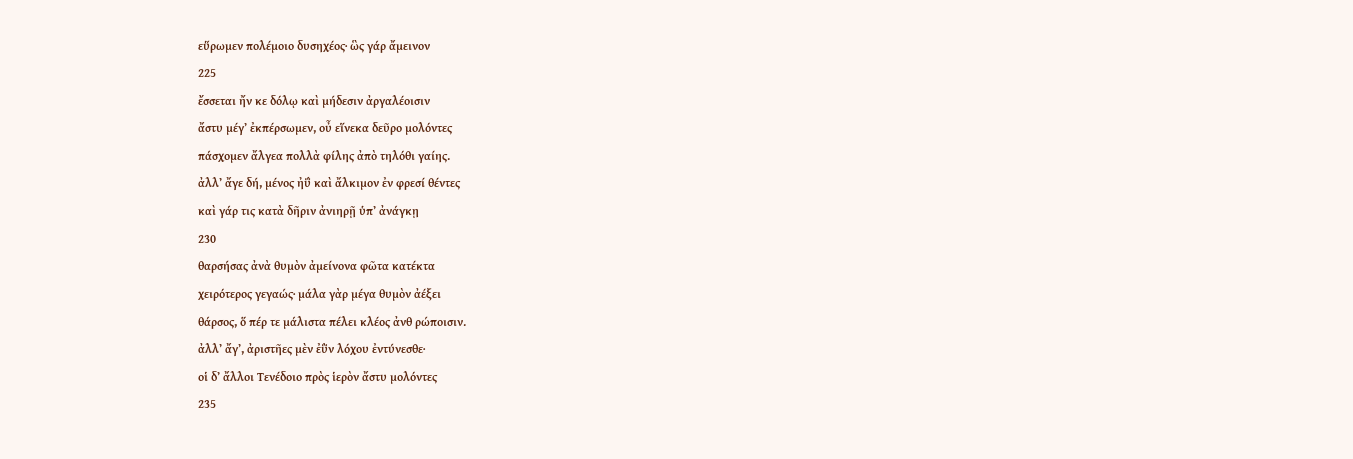εὕρωμεν πολέμοιο δυσηχέος· ὣς γάρ ἄμεινον
225
ἔσσεται ἤν κε δόλῳ καὶ μήδεσιν ἀργαλέοισιν
ἄστυ μέγʼ ἐκπέρσωμεν, οὖ εἵνεκα δεῦρο μολόντες
πάσχομεν ἄλγεα πολλὰ φίλης ἀπὸ τηλόθι γαίης.
ἀλλʼ ἄγε δή, μένος ἠΰ καὶ ἄλκιμον ἐν φρεσί θέντες
καὶ γάρ τις κατὰ δῆριν ἀνιηρῇ ὑπʼ ἀνάγκῃ
230
θαρσήσας ἀνὰ θυμὸν ἀμείνονα φῶτα κατέκτα
χειρότερος γεγαώς· μάλα γὰρ μέγα θυμὸν ἀέξει
θάρσος, ὅ πέρ τε μάλιστα πέλει κλέος ἀνθ ρώποισιν.
ἀλλʼ ἄγʼ, ἀριστῆες μὲν ἐῢν λόχου ἐντύνεσθε·
οἱ δʼ ἄλλοι Τενέδοιο πρὸς ἱερὸν ἄστυ μολόντες
235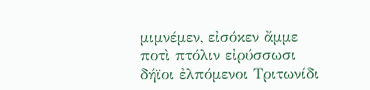μιμνέμεν, εἰσόκεν ἄμμε ποτὶ πτόλιν εἰρύσσωσι
δήϊοι ἐλπόμενοι Τριτωνίδι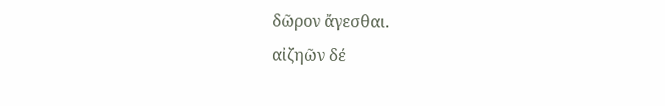δῶρον ἄγεσθαι.
αἰζηῶν δέ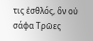τις ἐσθλός, ὃν οὐ σάφα Τρῶες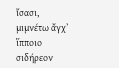ἴσασι,
μιμνέτω ἄγχʼ ἵπποιο σιδήρεον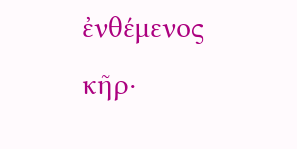ἐνθέμενος κῆρ·